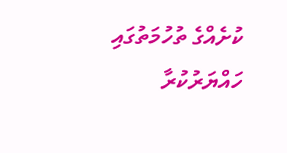ކުށެއްގެ ތުހުމަތުގައި ހައްޔަރުކުރާ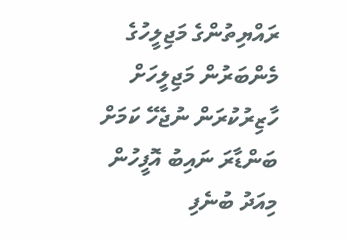ރައްޔިތުންގެ މަޖިލީހުގެ މެންބަރުން މަޖިލީހަށް ހާޒިރުކުރަން ނުޖެހޭ ކަމަށް ބަންޑާރަ ނައިބު އޮފީހުން މިއަދު ބުނެފި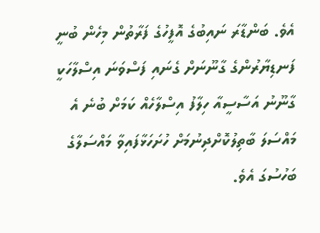އެވެ. ބަންޑާރަ ނައިބުގެ އޮފީހުގެ ފަރާތުން މިހެން ބުނީ ފަނޑިޔާރުންގެ ގާނޫނަށް ގެނައި ފަސްވަނަ އިސްލާހަކީ ގާނޫނު އަސާސީއާ ހިލާފު އިސްލާހެއް ކަމަށް ބުނެ އެ މައްސަލަ ބާތިލުކޮށްދިނުމަށް ހުށަހަޅާފައިވާ މައްސަލާގެ ބަހުސުގަ އެވެ.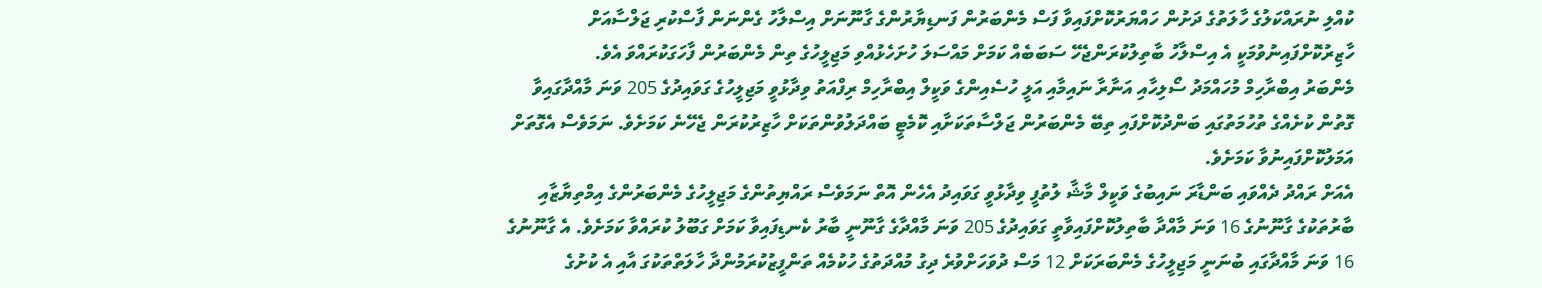ކުއްލި ނުރައްކަލުގެ ހާލަތުގެ ދަށުން ހައްޔަރުކޮށްފައިވާ ފަސް މެންބަރުން ފަނޑިޔާރުންގެ ގާނޫނަށް އިސްލާހު ގެންނަން ފާސްކުރި ޖަލްސާއަށް ހާޒިރުކޮށްފައިނުވުމަކީ އެ އިސްލާހު ބާތިލުކުރަންޖެހޭ ސަބަބެއް ކަމަށް މައްސަލަ ހުށަހެޅުއްވި މަޖިލީހުގެ ތިން މެންބަރުން ފާހަގަކުރައްވަ އެވެ.
މެންބަރު އިބްރާހިމް މުހައްމަދު ސޯލިހާއި އަނާރާ ނައިމާއި އަލީ ހުސެއިންގެ ވަކީލް އިބްރާހިމް ރިފްއަތު ވިދާޅުވީ މަޖިލީހުގެ ގަވައިދުގެ 205 ވަނަ މާއްދާގައިވާ ގޮތުން ކުށެއްގެ ތުހުމަތުގައި ބަންދުކޮށްފައި ތިބޭ މެންބަރުން ޖަލްސާތަކަށާއި ކޮމެޓީ ބައްދަލުވުންތަކަށް ހާޒިރުކުރަން ޖެހޭނެ ކަމަށެވެ. ނަމަވެސް އެގޮތަށް އަމަލުކޮށްފައިނުވާ ކަމަށެވެ.
އެއަށް ރައްދު ދެއްވައި ބަންޑާރަ ނައިބުގެ ވަކީލް މާޝާ ލުތުފީ ވިދާޅުވީ ގަވައިދު އެހެން އޮތް ނަމަވެސް ރައްޔިތުންގެ މަޖިލީހުގެ މެންބަރުންގެ އިމްތިޔާޒާއި ބާރުތަކުގެ ގާނޫނުގެ 16 ވަނަ މާއްދާ ބާތިލުކޮށްފައިވާތީ ގަވައިދުގެ 205 ވަނަ މާއްދާގެ ގާނޫނީ ބާރު ކެނޑިފައިވާ ކަމަށް ގަބޫލު ކުރައްވާ ކަމަށެވެ. އެ ގާނޫނުގެ 16 ވަނަ މާއްދާގައި ބުނަނީ މަޖިލީހުގެ މެންބަރަކަށް 12 މަސް ދުވަހަށްވުރެ ދިގު މުއްދަތުގެ ހުކުމެއް ތަންފީޒުކުރަމުންދާ ހާލަތްތަކުގަ އާއި އެ ކުށުގެ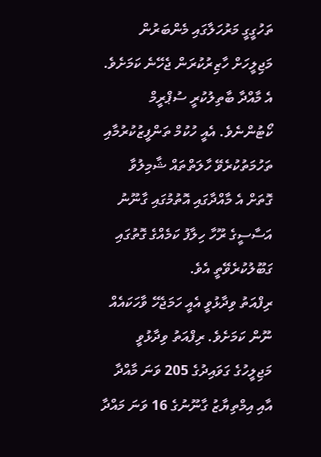ތަހުގީގީ މަރުހަލާގައި މެންބަރުން މަޖިލީހަށް ހާޒިރުކުރަން ޖެހޭނެ ކަމަށެވެ. އެ މާއްދާ ބާތިލުކުރީ ސުޕްރީމް ކޯޓުންނެވެ. އެއީ ހުކުމް ތަންފީޒުކުރުމާއި ތަހުމަތުކުރެވޭ ހާލަތްތައް ޝާމިލުވާ ގޮތަށް އެ މާއްދާގައި އޮތުމުގައި ގާނޫނު އަސާސީގެ ރޫހާ ހިލާފު ކަމެއްގެ ގޮތުގައި ގަބޫލުކުރެވޭތީ އެވެ.
ރިފްއަތު ވިދާޅުވީ އެއީ ހަމަޖެހޭ ވާހަކައެއް ނޫން ކަމަށެވެ. ރިފްއަތު ވިދާޅުވީ މަޖިލީހުގެ ގަވައިދުގެ 205 ވަނަ މާއްދާ އާއި އިމްތިޔާޒު ގާނޫނުގެ 16 ވަނަ މައްދާ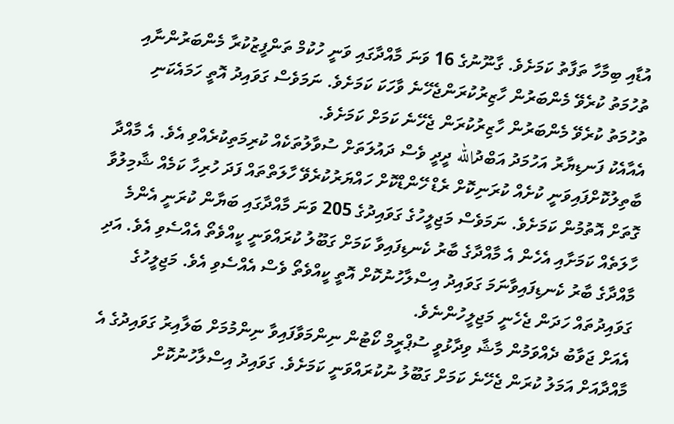އުޑާއި ބިމާހާ ތަފާތު ކަމަށެވެ. ގާނޫނުގެ 16 ވަނަ މާއްދާގައި ވަނީ ހުކުމް ތަންފީޒުކުރާ މެންބަރުންނާއި ތުހުމަތު ކުރެވޭ މެންބަރުން ހާޒިރުކުރަންޖެހޭނެ ވާހަކަ ކަމަށެވެ. ނަމަވެސް ގަވައިދު އޮތީ ހަމައެކަނި ތުހުމަތު ކުރެވޭ މެންބަރުން ހާޒިރުކުރަން ޖެހޭނެ ކަމަށް ކަމަށެވެ.
އެއާއެކު ފަނޑިޔާރު އަހުމަދު އަބްދުالله ދީދީ ވެސް ދައުލަތަށް ސުވާލުތަކެއް ކުރިމަތިކުރެއްވި އެވެ. އެ މާއްދާ ބާތިލުކޮށްފައިވަނީ ކުށެއް ކުރަނިކޮށް ރެޑް ހޭންޑްކޮށް ހައްޔަރުކުރެވޭ ހާލަތްތައް ފަދަ ހުރިހާ ކަމެއް ޝާމިލުވާ ގޮތަށް އޮތުމުން ކަމަށެވެ. ނަމަވެސް މަޖިލީހުގެ ގަވައިދުގެ 205 ވަނަ މާއްދާގައި ބަޔާން ކުރަނީ އެންމެ ހާލަތެއް ކަމަށާއި އެހެން އެ މާއްދާގެ ބާރު ކެނޑިފައިވާ ކަމަށް ގަބޫލު ކުރައްވަނީ ކީއްވެތޯ އެއްސެވި އެވެ. އަދި މާއްދާގެ ބާރު ކެނޑިފައިވާނަމަ ގަވައިދު އިސްލާހުނުކޮށް އޮތީ ކީއްވެތޯ ވެސް އެއްސެވި އެވެ. މަޖިލީހުގެ ގަވައިދުތައް ހަދަން ޖެހެނީ މަޖިލީހުންނެވެ.
އެއަށް ޖަވާބު ދެއްވަމުން މާޝާ ވިދާޅުވީ ސުޕްރީމް ކޯޓުން ނިންމަވާފައިވާ ނިންމުމަށް ބަލާއިރު ގަވައިދުގެ އެ މާއްދާއަށް އަމަލު ކުރަން ޖެހޭނެ ކަމަށް ގަބޫލު ނުކުރައްވަނީ ކަމަށެވެ. ގަވައިދު އިސްލާހުނުކޮށް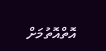އޮތްއޮތުމަށް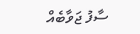ސާފު ޖަވާބެއް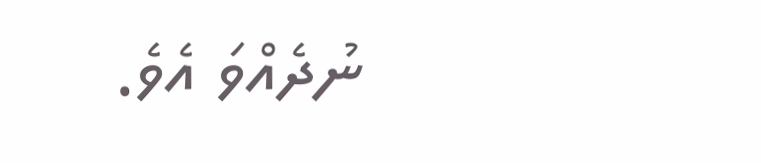ނުދެއްވަ އެވެ.